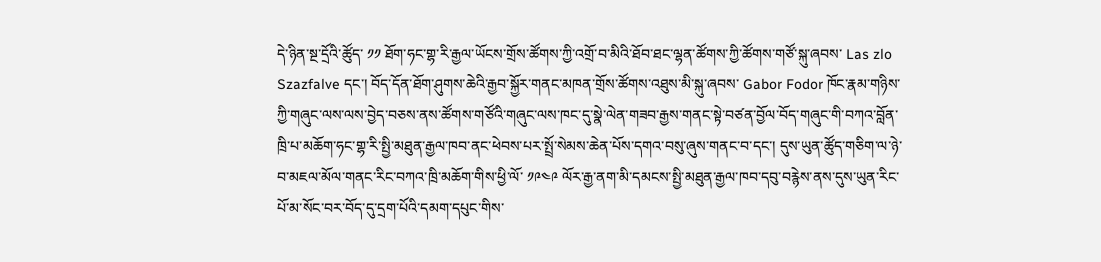དེ་ཉིན་སྔ་དྲོའི་ཚོུད་ ༡༡ ཐོག་ཧང་གྷ་རི་རྒྱལ་ཡོངས་གྲོས་ཚོགས་ཀྱི་འགྲོ་བ་མིའི་ཐོབ་ཐང་ལྷན་ཚོགས་ཀྱི་ཚོགས་གཙོ་སྐུ་ཞབས་ Las zlo Szazfalve དང་། བོད་དོན་ཐོག་ཤུགས་ཆེའི་རྒྱབ་སྐྱོར་གནང་མཁན་གྲོས་ཚོགས་འཐུས་མི་སྐུ་ཞབས་ Gabor Fodor ཁོང་རྣམ་གཉིས་ཀྱི་གཞུང་ལས་ལས་བྱེད་བཅས་ནས་ཚོགས་གཙོའི་གཞུང་ལས་ཁང་དུ་སྣེ་ལེན་གཟབ་རྒྱས་གནང་སྟེ་བཙན་བྱོལ་བོད་གཞུང་གི་བཀའ་བློན་ཁྲི་པ་མཆོག་ཧང་གྷ་རི་སྤྱི་མཐུན་རྒྱལ་ཁབ་ནང་ཕེབས་པར་སྤྲོ་སེམས་ཆེན་པོས་དགའ་བསུ་ཞུས་གནང་བ་དང་། དུས་ཡུན་ཚོུད་གཅིག་ལ་ཉེ་བ་མཇལ་མོལ་གནང་རིང་བཀའ་ཁྲི་མཆོག་གིས་ཕྱི་ལོ་ ༡༩༤༩ ལོར་རྒྱ་ནག་མི་དམངས་སྤྱི་མཐུན་རྒྱལ་ཁབ་དབུ་བརྙེས་ནས་དུས་ཡུན་རིང་པོ་མ་སོང་བར་བོད་དུ་དྲག་པོའི་དམག་དཔུང་གིས་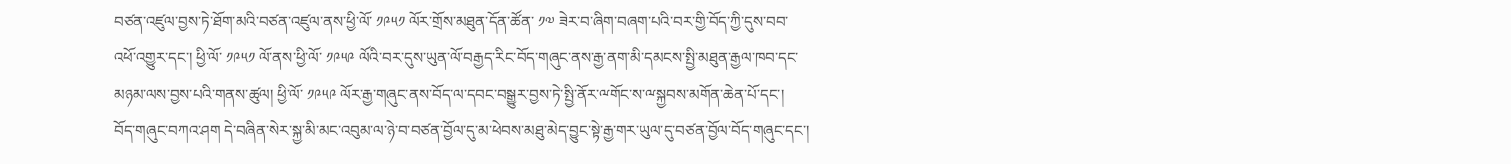བཙན་འཛུལ་བྱས་ཏེ་ཐོག་མའི་བཙན་འཛུལ་ནས་ཕྱི་ལོ་ ༡༩༥༡ ལོར་གྲོས་མཐུན་དོན་ཚོན་ ༡༧ ཟེར་བ་ཞིག་བཞག་པའི་བར་གྱི་བོད་ཀྱི་དུས་བབ་འཕོ་འགྱུར་དང་། ཕྱི་ལོ་ ༡༩༥༡ ལོ་ནས་ཕྱི་ལོ་ ༡༩༥༩ ལོའི་བར་དུས་ཡུན་ལོ་བརྒྱད་རིང་བོད་གཞུང་ནས་རྒྱ་ནག་མི་དམངས་སྤྱི་མཐུན་རྒྱལ་ཁབ་དང་མཉམ་ལས་བྱས་པའི་གནས་ཚུལ། ཕྱི་ལོ་ ༡༩༥༩ ལོར་རྒྱ་གཞུང་ནས་བོད་ལ་དབང་བསྒྱུར་བྱས་ཏེ་སྤྱི་ནོར་ྋགོང་ས་ྋསྐྱབས་མགོན་ཆེན་པོ་དང་། བོད་གཞུང་བཀའ་ཤག དེ་བཞིན་སེར་སྐྱ་མི་མང་འབུམ་ལ་ཉེ་བ་བཙན་བྱོལ་དུ་མ་ཕེབས་མཐུ་མེད་བྱུང་སྟེ་རྒྱ་གར་ཡུལ་དུ་བཙན་བྱོལ་བོད་གཞུང་དང་།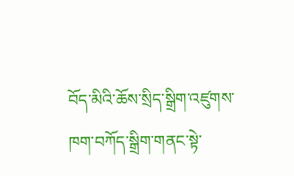བོད་མིའི་ཆོས་སྲིད་སྒྲིག་འཛུགས་ཁག་བཀོད་སྒྲིག་གནང་སྟེ་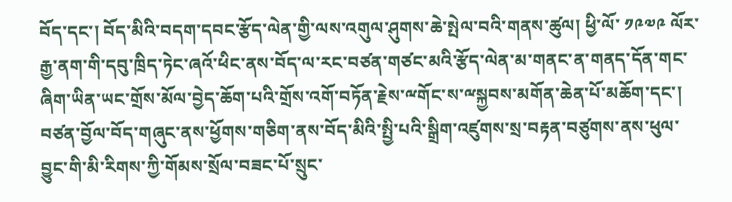བོད་དང་། བོད་མིའི་བདག་དབང་རྩོད་ལེན་གྱི་ལས་འགུལ་ཤུགས་ཆེ་སྤེལ་བའི་གནས་ཚུལ། ཕྱི་ལོ་ ༡༩༧༩ ལོར་རྒྱ་ནག་གི་དབུ་ཁྲིད་ཏེང་ཞའོ་ཕིང་ནས་བོད་ལ་རང་བཙན་གཙང་མའི་རྩོད་ལེན་མ་གནང་ན་གནད་དོན་གང་ཞིག་ཡིན་ཡང་གྲོས་མོལ་བྱེད་ཆོག་པའི་གྲོས་འགོ་བཏོན་རྗེས་ྋགོང་ས་ྋསྐྱབས་མགོན་ཆེན་པོ་མཆོག་དང་། བཙན་བྱོལ་བོད་གཞུང་ནས་ཕྱོགས་གཅིག་ནས་བོད་མིའི་སྤྱི་པའི་སྒྲིག་འཛུགས་སྲ་བརྟན་བཙུགས་ནས་ཕུལ་བྱུང་གི་མི་རིགས་ཀྱི་གོམས་སྲོལ་བཟང་པོ་སྲུང་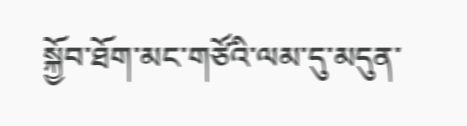སྐྱོབ་ཐོག་མང་གཙོའི་ལམ་དུ་མདུན་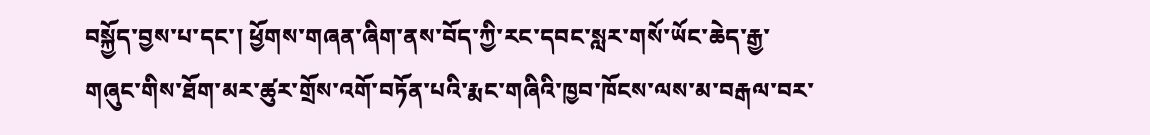བསྐྱོད་བྱས་པ་དང་། ཕྱོགས་གཞན་ཞིག་ནས་བོད་ཀྱི་རང་དབང་སླར་གསོ་ཡོང་ཆེད་རྒྱ་གཞུང་གིས་ཐོག་མར་ཚུར་གྲོས་འགོ་བཏོན་པའི་རྨང་གཞིའི་ཁྱབ་ཁོངས་ལས་མ་བརྒལ་བར་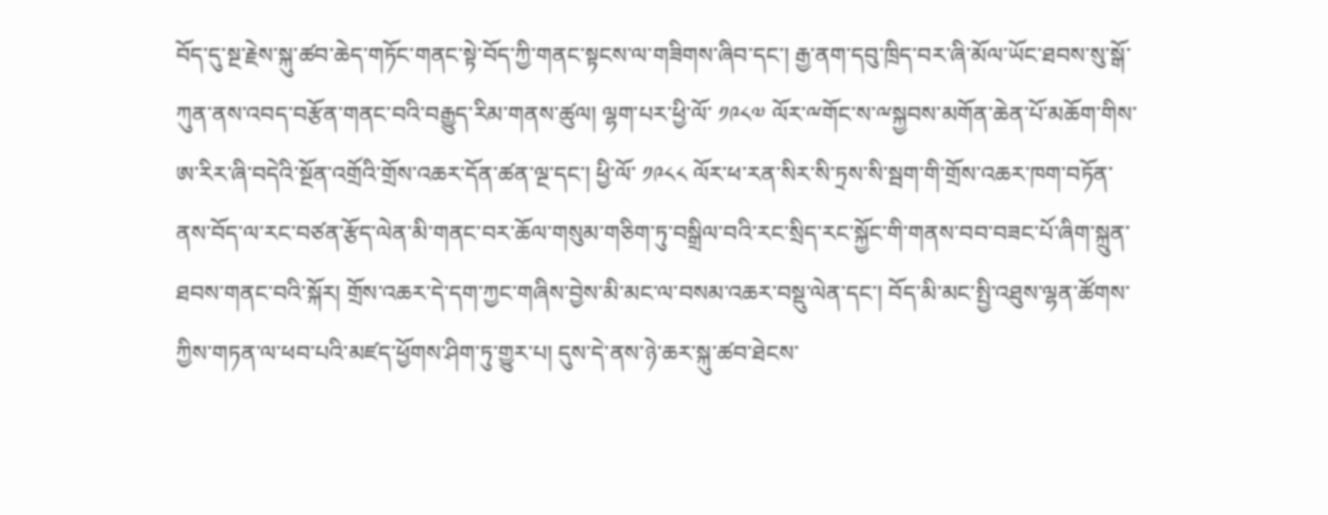བོད་དུ་སྔ་རྗེས་སྐུ་ཚབ་ཆེད་གཏོང་གནང་སྟེ་བོད་ཀྱི་གནང་སྟངས་ལ་གཟིགས་ཞིབ་དང་། རྒྱ་ནག་དབུ་ཁྲིད་བར་ཞི་མོལ་ཡོང་ཐབས་སུ་སྒོ་ཀུན་ནས་འབད་བརྩོན་གནང་བའི་བརྒྱུད་རིམ་གནས་ཚུལ། ལྷག་པར་ཕྱི་ལོ་ ༡༩༨༧ ལོར་ྋགོང་ས་ྋསྐྱབས་མགོན་ཆེན་པོ་མཆོག་གིས་ཨ་རིར་ཞི་བདེའི་སྔོན་འགྲོའི་གྲོས་འཆར་དོན་ཚན་ལྔ་དང་། ཕྱི་ལོ་ ༡༩༨༨ ལོར་ཕ་རན་སིར་སི་ཏྲས་སི་སྦག་གི་གྲོས་འཆར་ཁག་བཏོན་ནས་བོད་ལ་རང་བཙན་རྩོད་ལེན་མི་གནང་བར་ཆོལ་གསུམ་གཅིག་ཏུ་བསྒྲིལ་བའི་རང་སྲིད་རང་སྐྱོང་གི་གནས་བབ་བཟང་པོ་ཞིག་སྐྲུན་ཐབས་གནང་བའི་སྐོར། གྲོས་འཆར་དེ་དག་ཀྱང་གཞིས་བྱེས་མི་མང་ལ་བསམ་འཆར་བསྡུ་ལེན་དང་། བོད་མི་མང་སྤྱི་འཐུས་ལྷན་ཚོགས་ཀྱིས་གཏན་ལ་ཕབ་པའི་མཛད་ཕྱོགས་ཤིག་ཏུ་གྱུར་པ། དུས་དེ་ནས་ཉེ་ཆར་སྐུ་ཚབ་ཐེངས་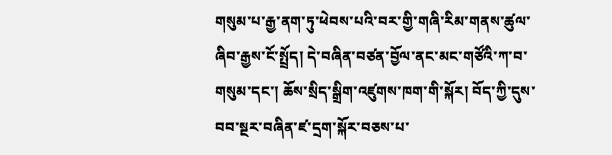གསུམ་པ་རྒྱ་ནག་ཏུ་ཕེབས་པའི་བར་གྱི་གཞི་རིམ་གནས་ཚུལ་ཞིབ་རྒྱས་ངོ་སྤྲོད། དེ་བཞིན་བཙན་བྱོལ་ནང་མང་གཙོའི་ཀ་བ་གསུམ་དང་། ཆོས་སྲིད་སྒྲིག་འཛུགས་ཁག་གི་སྐོར། བོད་ཀྱི་དུས་བབ་སྔར་བཞིན་ཛ་དྲག་སྐོར་བཅས་པ་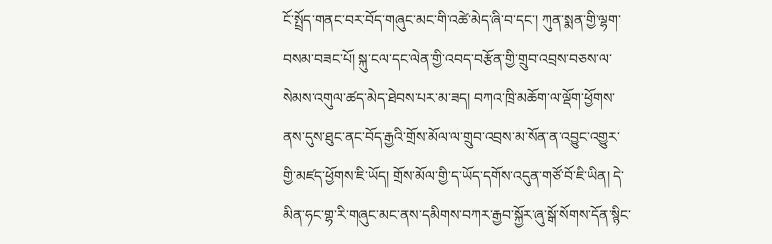ངོ་སྤྲོད་གནང་བར་བོད་གཞུང་མང་གི་འཚེ་མེད་ཞི་བ་དང་། ཀུན་སྨན་གྱི་ལྷག་བསམ་བཟང་པོ། སྐུ་ངལ་དང་ལེན་གྱི་འབད་བརྩོན་གྱི་གྲུབ་འབྲས་བཅས་ལ་སེམས་འགུལ་ཚད་མེད་ཐེབས་པར་མ་ཟད། བཀའ་ཁྲི་མཆོག་ལ་ལྡོག་ཕྱོགས་ནས་དུས་ཐུང་ནང་བོད་རྒྱའི་གྲོས་མོལ་ལ་གྲུབ་འབྲས་མ་སོན་ན་འབྱུང་འགྱུར་གྱི་མཛད་ཕྱོགས་ཇི་ཡོད། གྲོས་མོལ་གྱི་ད་ཡོད་དགོས་འདུན་གཙོ་བོ་ཇི་ཡིན། དེ་མིན་ཧང་གྷ་རི་གཞུང་མང་ནས་དམིགས་བཀར་རྒྱབ་སྐྱོར་ཞུ་སྒོ་སོགས་དོན་སྙིང་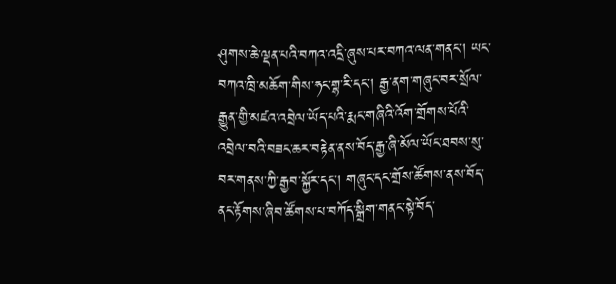ཤུགས་ཆེ་ལྡན་པའི་བཀའ་འདྲི་ཞུས་པར་བཀའ་ལན་གནང་། ཡང་བཀའ་ཁྲི་མཆོག་གིས་ཧང་གྷ་རི་དང་། རྒྱ་ནག་གཞུང་བར་སྲོལ་རྒྱུན་གྱི་མཛའ་འབྲེལ་ཡོད་པའི་རྨང་གཞིའི་འོག་གྲོགས་པོའི་འབྲེལ་བའི་བཟང་ཆར་བརྟེན་ནས་བོད་རྒྱ་ཞི་མོལ་ཡོང་ཐབས་སུ་བར་གནས་ཀྱི་རྒྱབ་སྐྱོར་དང་། གཞུང་དང་གྲོས་ཚོགས་ནས་བོད་ནང་རྟོགས་ཞིབ་ཚོགས་པ་བཀོད་སྒྲིག་གནང་སྟེ་བོད་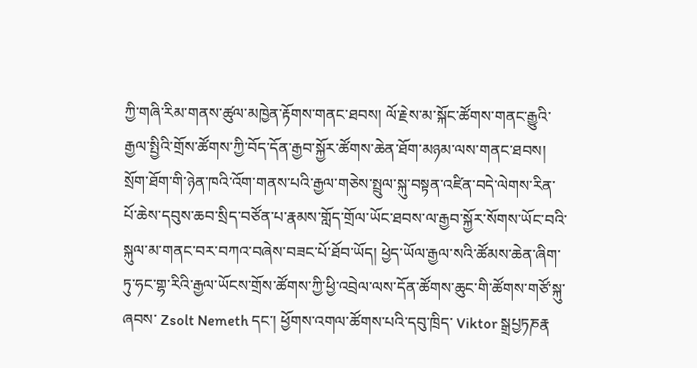ཀྱི་གཞི་རིམ་གནས་ཚུལ་མཁྱེན་རྟོགས་གནང་ཐབས། ལོ་རྗེས་མ་སྐོང་ཚོགས་གནང་རྒྱུའི་རྒྱལ་སྤྱིའི་གྲོས་ཚོགས་ཀྱི་བོད་དོན་རྒྱབ་སྐྱོར་ཚོགས་ཆེན་ཐོག་མཉམ་ལས་གནང་ཐབས། སྲོག་ཐོག་གི་ཉེན་ཁའི་འོག་གནས་པའི་རྒྱལ་གཅེས་སྤྲུལ་སྐུ་བསྟན་འཛིན་བདེ་ལེགས་རིན་པོ་ཆེས་དབུས་ཆབ་སྲིད་བཙོན་པ་རྣམས་གློད་གྲོལ་ཡོང་ཐབས་ལ་རྒྱབ་སྐྱོར་སོགས་ཡོང་བའི་སྐུལ་མ་གནང་བར་བཀའ་བཞེས་བཟང་པོ་ཐོབ་ཡོད། ཕྱེད་ཡོལ་རྒྱལ་སའི་ཚོམས་ཆེན་ཞིག་ཏུ་ཧང་གྷ་རིའི་རྒྱལ་ཡོངས་གྲོས་ཚོགས་ཀྱི་ཕྱི་འབྲེལ་ལས་དོན་ཚོགས་ཆུང་གི་ཚོགས་གཙོ་སྐུ་ཞབས་ Zsolt Nemeth དང་། ཕྱོགས་འགལ་ཚོགས་པའི་དབུ་ཁྲིད་ Viktor སྒྲཔྱཏཎརྣ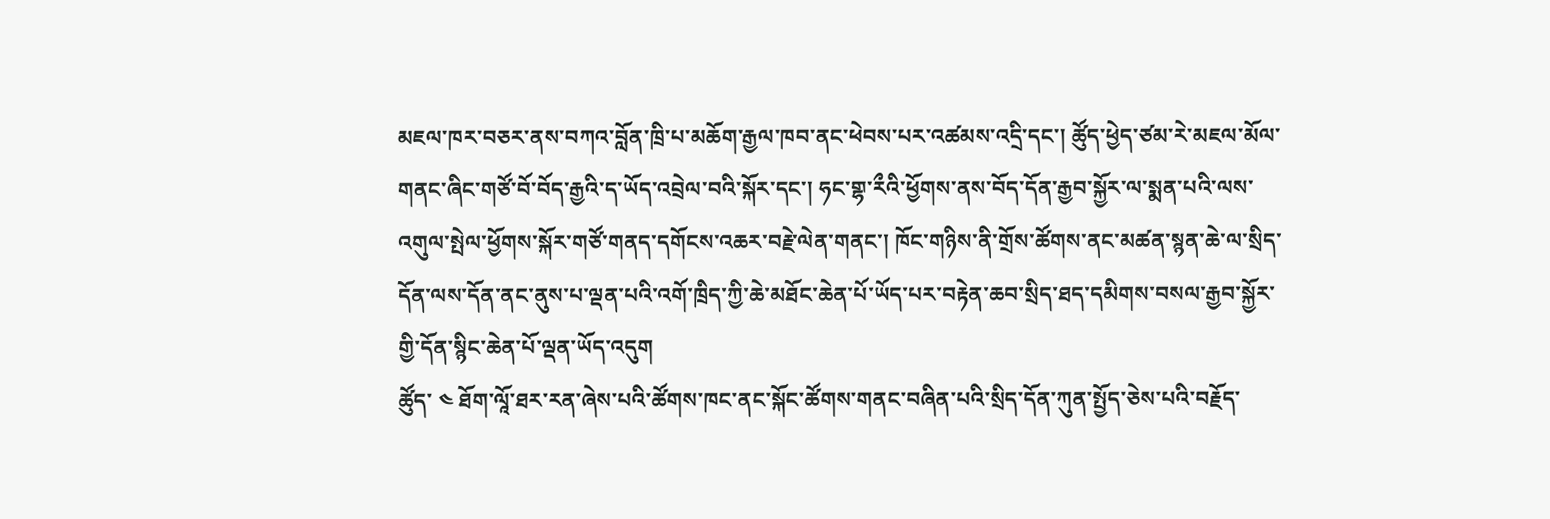མཇལ་ཁར་བཅར་ནས་བཀའ་བློན་ཁྲི་པ་མཆོག་རྒྱལ་ཁབ་ནང་ཕེབས་པར་འཚམས་འདྲི་དང་། ཚོུད་ཕྱེད་ཙམ་རེ་མཇལ་མོལ་གནང་ཞིང་གཙོ་བོ་བོད་རྒྱའི་ད་ཡོད་འབྲེལ་བའི་སྐོར་དང་། ཧང་གྷ་རྀའི་ཕྱོགས་ནས་བོད་དོན་རྒྱབ་སྐྱོར་ལ་སྨན་པའི་ལས་འགུལ་སྤེལ་ཕྱོགས་སྐོར་གཙོ་གནད་དགོངས་འཆར་བརྗེ་ལེན་གནང་། ཁོང་གཉིས་ནི་གྲོས་ཚོགས་ནང་མཚན་སྙན་ཆེ་ལ་སྲིད་དོན་ལས་དོན་ནང་ནུས་པ་ལྡན་པའི་འགོ་ཁྲིད་ཀྱི་ཆེ་མཐོང་ཆེན་པོ་ཡོད་པར་བརྟེན་ཆབ་སྲིད་ཐད་དམིགས་བསལ་རྒྱབ་སྐྱོར་གྱི་དོན་སྙིང་ཆེན་པོ་ལྡན་ཡོད་འདུག
ཚོུད་ ༤ ཐོག་ལཱོ་ཐར་རན་ཞེས་པའི་ཚོགས་ཁང་ནང་སྐོང་ཚོགས་གནང་བཞིན་པའི་སྲིད་དོན་ཀུན་སྤྱོད་ཅེས་པའི་བརྗོད་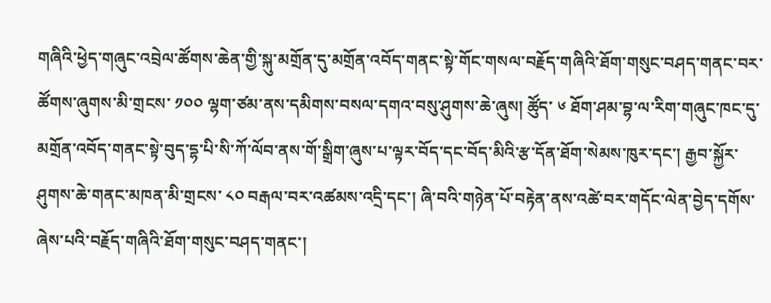གཞིའི་ཕྱེད་གཞུང་འབྲེལ་ཚོགས་ཆེན་གྱི་སྐུ་མགྲོན་དུ་མགྲོན་འབོད་གནང་སྟེ་གོང་གསལ་བརྗོད་གཞིའི་ཐོག་གསུང་བཤད་གནང་བར་ཚོགས་ཞུགས་མི་གྲངས་ ༡༠༠ ལྷག་ཙམ་ནས་དམིགས་བསལ་དགའ་བསུ་ཤུགས་ཆེ་ཞུས། ཚོུད་ ༦ ཐོག་ཤམ་བྷ་ལ་རིག་གཞུང་ཁང་དུ་མགྲོན་འབོད་གནང་སྟེ་བུད་དྷ་པི་སི་ཀོ་ལོབ་ནས་གོ་སྒྲིག་ཞུས་པ་ལྟར་བོད་དང་བོད་མིའི་རྩ་དོན་ཐོག་སེམས་ཁུར་དང་། རྒྱབ་སྐྱོར་ཤུགས་ཆེ་གནང་མཁན་མི་གྲངས་ ༨༠ བརྒལ་བར་འཚམས་འདྲི་དང་། ཞི་བའི་གཉེན་པོ་བརྟེན་ནས་འཚེ་བར་གདོང་ལེན་བྱེད་དགོས་ཞེས་པའི་བརྗོད་གཞིའི་ཐོག་གསུང་བཤད་གནང་།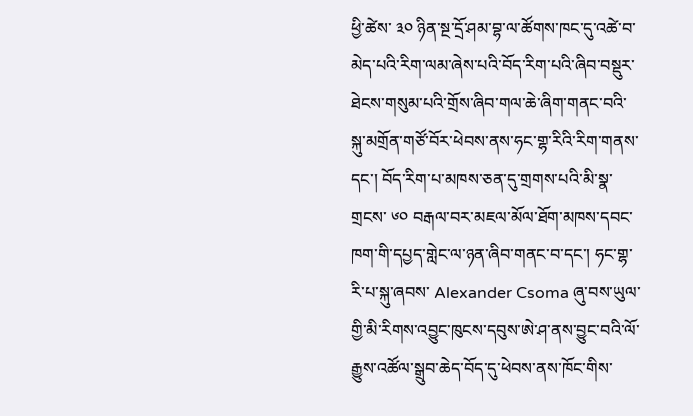ཕྱི་ཚེས་ ༣༠ ཉིན་སྔ་དྲོ་ཤམ་བྷ་ལ་ཚོགས་ཁང་དུ་འཚེ་བ་མེད་པའི་རིག་ལམ་ཞེས་པའི་བོད་རིག་པའི་ཞིབ་བསྡུར་ཐེངས་གསུམ་པའི་གྲོས་ཞིབ་གལ་ཆེ་ཞིག་གནང་བའི་སྐུ་མགྲོན་གཙོ་བོར་ཕེབས་ནས་ཧང་གྷ་རིའི་རིག་གནས་དང་། བོད་རིག་པ་མཁས་ཅན་དུ་གྲགས་པའི་མི་སྣ་གྲངས་ ༦༠ བརྒལ་བར་མཇལ་མོལ་ཐོག་མཁས་དབང་ཁག་གི་དཔྱད་གླེང་ལ་ཉན་ཞིབ་གནང་བ་དང་། ཧང་གྷ་རི་པ་སྐུ་ཞབས་ Alexander Csoma ཞུ་བས་ཡུལ་གྱི་མི་རིགས་འབྱུང་ཁུངས་དབུས་ཨེ་ཤ་ནས་བྱུང་བའི་ལོ་རྒྱུས་འཚོལ་སྒྲུབ་ཆེད་བོད་དུ་ཕེབས་ནས་ཁོང་གིས་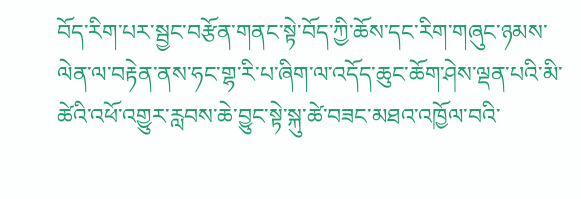བོད་རིག་པར་སྦྱང་བརྩོན་གནང་སྟེ་བོད་ཀྱི་ཆོས་དང་རིག་གཞུང་ཉམས་ལེན་ལ་བརྟེན་ནས་ཧང་གྷ་རི་པ་ཞིག་ལ་འདོད་ཆུང་ཆོག་ཤེས་ལྡན་པའི་མི་ཚེའི་འཕོ་འགྱུར་རླབས་ཆེ་བྱུང་སྟེ་སྐུ་ཚེ་བཟང་མཐའ་འཁྱོལ་བའི་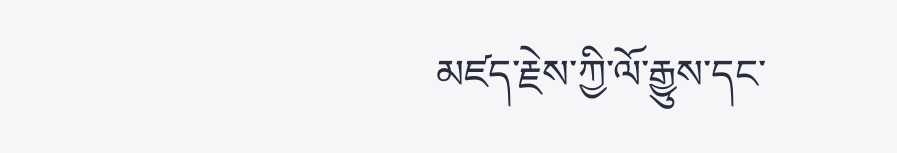མཛད་རྗེས་ཀྱི་ལོ་རྒྱུས་དང་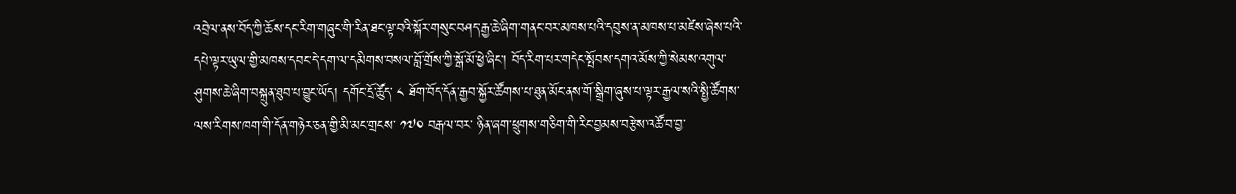འབྲེལ་ནས་བོད་ཀྱི་ཆོས་དང་རིག་གཞུང་གི་རིན་ཐང་ལྟ་བའི་སྐོར་གསུང་བཤད་རྒྱ་ཆེ་ཞིག་གནང་བར་མཁས་པའི་དབུས་ན་མཁས་པ་མཛེས་ཞེས་པའི་དཔེ་ལྟར་ཡུལ་གྱི་མཁས་དབང་དེ་དག་ལ་དམིགས་བསལ་བློ་གྲོས་ཀྱི་སྒོ་མོ་ཕྱེ་ཞིང་། བོད་རིག་པར་གདེང་སྤོབས་དགའ་མོས་ཀྱི་སེམས་འགུལ་ཤུགས་ཆེ་ཞིག་བསྐྲུན་ཐུབ་པ་བྱུང་ཡོད། དགོང་དྲོ་ཚོུད་ ༨ ཐོག་བོད་དོན་རྒྱབ་སྐྱོར་ཚོགས་པ་ཐུན་མོང་ནས་གོ་སྒྲིག་ཞུས་པ་ལྟར་རྒྱལ་སའི་སྤྱི་ཚོགས་ལས་རིགས་ཁག་གི་དོན་གཉེར་ཅན་གྱི་མི་མང་གྲངས་ ༡༧༠ བརྒལ་བར་ ཉིན་ཞག་ཕྲུགས་གཅིག་གི་རིང་བྱམས་བརྩེས་འཚོ་བ་བྱ་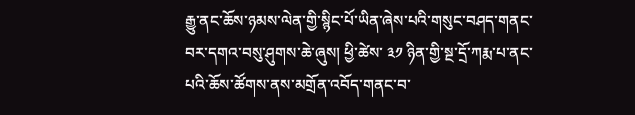རྒྱུ་ནང་ཆོས་ཉམས་ལེན་གྱི་སྙིང་པོ་ཡིན་ཞེས་པའི་གསུང་བཤད་གནང་བར་དགའ་བསུ་ཤུགས་ཆེ་ཞུས། ཕྱི་ཚེས་ ༣༡ ཉིན་གྱི་སྔ་དྲོ་ཀརྨ་པ་ནང་པའི་ཆོས་ཚོགས་ནས་མགྲོན་འབོད་གནང་བ་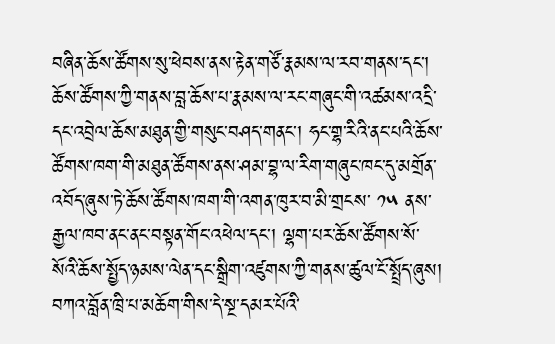བཞིན་ཆོས་ཚོགས་སུ་ཕེབས་ནས་རྟེན་གཙོ་རྣམས་ལ་རབ་གནས་དང་། ཆོས་ཚོགས་ཀྱི་གནས་བླ་ཆོས་པ་རྣམས་ལ་རང་གཞུང་གི་འཚམས་འདྲི་དང་འབྲེལ་ཆོས་མཐུན་གྱི་གསུང་བཤད་གནང་། ཧང་གྷ་རིའི་ནང་པའི་ཆོས་ཚོགས་ཁག་གི་མཐུན་ཚོགས་ནས་ཤམ་བྷ་ལ་རིག་གཞུང་ཁང་དུ་མགྲོན་འབོད་ཞུས་ཏེ་ཆོས་ཚོགས་ཁག་གི་འགན་ཁུར་བ་མི་གྲངས་ ༡༥ ནས་རྒྱལ་ཁབ་ནང་ནང་བསྟན་གོང་འཕེལ་དང་། ལྷག་པར་ཆོས་ཚོགས་སོ་སོའི་ཆོས་སྤྱོད་ཉམས་ལེན་དང་སྒྲིག་འཛུགས་ཀྱི་གནས་ཚུལ་ངོ་སྤྲོད་ཞུས། བཀའ་བློན་ཁྲི་པ་མཆོག་གིས་དེ་སྔ་དམར་པོའི་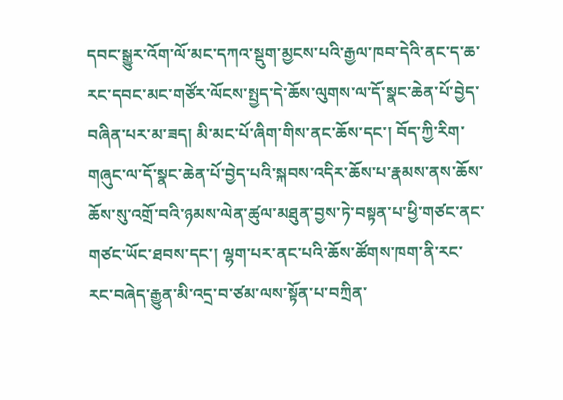དབང་སྒྱུར་འོག་ལོ་མང་དཀའ་སྡུག་མྱངས་པའི་རྒྱལ་ཁབ་དེའི་ནང་ད་ཆ་རང་དབང་མང་གཙོར་ལོངས་སྤྱད་དེ་ཆོས་ལུགས་ལ་དོ་སྣང་ཆེན་པོ་བྱེད་བཞིན་པར་མ་ཟད། མི་མང་པོ་ཞིག་གིས་ནང་ཆོས་དང་། བོད་ཀྱི་རིག་གཞུང་ལ་དོ་སྣང་ཆེན་པོ་བྱེད་པའི་སྐབས་འདིར་ཆོས་པ་རྣམས་ནས་ཆོས་ཆོས་སུ་འགྲོ་བའི་ཉམས་ལེན་ཚུལ་མཐུན་བྱས་ཏེ་བསྟན་པ་ཕྱི་གཙང་ནང་གཙང་ཡོང་ཐབས་དང་། ལྷག་པར་ནང་པའི་ཆོས་ཚོགས་ཁག་ནི་རང་རང་བཞེད་རྒྱུན་མི་འདྲ་བ་ཙམ་ལས་སྟོན་པ་བཀྲིན་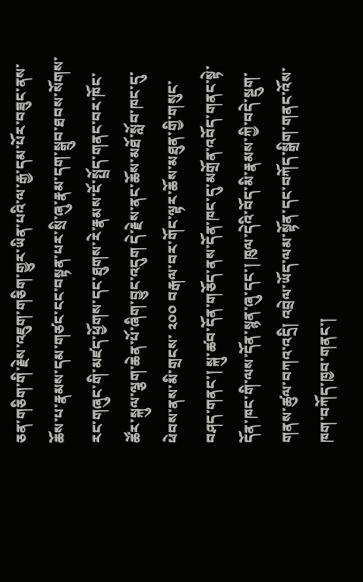ཅན་གཅིག་གི་རྗེས་འཇུག་གཅིག་གྱུར་ཡིན་པའི་ལ་རྒྱ་དམ་པོར་བཟུང་ནས་ཆོས་པ་རྣམས་དམ་གཙང་ངང་བསྟན་པར་སྲི་ཞུ་རྣམ་དག་སྒྲུབ་ཐབས་སོགས་རང་གཞུང་གི་མཛད་ཕྱོགས་དང་ཐུགས་རེ་རྣམས་ངོ་སྤྲོད་གནང་བར་ཁོང་ཚོར་སྐུལ་ལྕག་ཆེན་པོ་ཞིག་བྱུང་འདུག དེ་རྗེས་ནང་ཆོས་མཐོ་སློབ་ཁང་དུ་ཕེབས་ནས་མི་གྲངས་ ༢༠༠ བརྒལ་བར་གོང་ལྟར་ཆོས་མཐུན་གྱི་གསུང་བཤད་གནང་། སྐུ་ཚབ་དོན་གཅོད་ནས་དོན་ཁང་དུ་མགྲོན་འབོད་གནང་སྟེ་དོན་ཁང་གི་ལས་དོན་སྙན་ཞུ་དང་། ཁུལ་དེའི་བོད་མི་རྣམས་ཀྱི་བདེ་སྡུག་གནས་ཚུལ་བཀའ་འདྲི། འབྲེལ་ཡོད་ལམ་སྟོན་དང་བཀོད་སྒྲིག་གནང་འོས་ཁག་བཀོད་ཁྱབ་གནང་།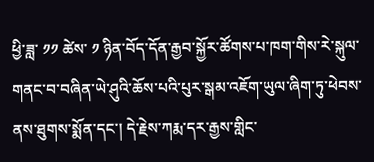ཕྱི་ཟླ་ ༡༡ ཚེས་ ༡ ཉིན་བོད་དོན་རྒྱབ་སྐྱོར་ཚོགས་པ་ཁག་གིས་རེ་སྐུལ་གནང་བ་བཞིན་ཡེ་ཤུའི་ཆོས་པའི་པུར་སྒམ་འཇོག་ཡུལ་ཞིག་ཏུ་ཕེབས་ནས་ཐུགས་སྨོན་དང་། དེ་རྗེས་ཀརྨ་དར་རྒྱས་གླིང་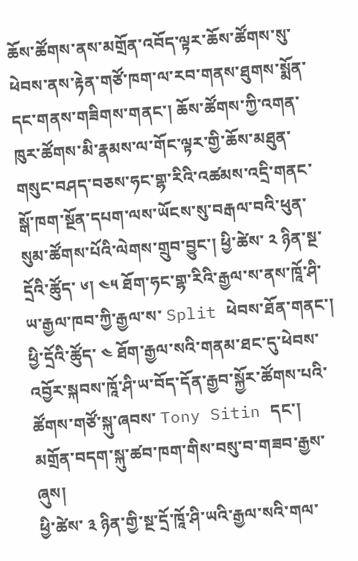ཆོས་ཚོགས་ནས་མགྲོན་འབོད་ལྟར་ཆོས་ཚོགས་སུ་ཕེབས་ནས་རྟེན་གཙོ་ཁག་ལ་རབ་གནས་ཐུགས་སྨོན་དང་གནས་གཟིགས་གནང་། ཆོས་ཚོགས་ཀྱི་འགན་ཁུར་ཚོགས་མི་རྣམས་ལ་གོང་ལྟར་གྱི་ཆོས་མཐུན་གསུང་བཤད་བཅས་ཧང་གྷ་རིའི་འཚམས་འདྲི་གནང་སྒོ་ཁག་སྔོན་དཔག་ལས་ཡོངས་སུ་བརྒལ་བའི་ཕུན་སུམ་ཚོགས་པོའི་ལེགས་གྲུབ་བྱུང་། ཕྱི་ཚེས་ ༢ ཉིན་སྔ་དྲོའི་ཚོུད་ ༦། ༤༥ ཐོག་ཧང་གྷ་རིའི་རྒྱལ་ས་ནས་ཁཱོ་ཤི་ཡ་རྒྱལ་ཁབ་ཀྱི་རྒྱལ་ས་ Split ཕེབས་ཐོན་གནང་། ཕྱི་དྲོའི་ཚོུད་ ༤ ཐོག་རྒྱལ་སའི་གནམ་ཐང་དུ་ཕེབས་འབྱོར་སྐབས་ཁཱོ་ཤི་ཡ་བོད་དོན་རྒྱབ་སྐྱོར་ཚོགས་པའི་ཚོགས་གཙོ་སྐུ་ཞབས་ Tony Sitin དང་། མགྲོན་བདག་སྐུ་ཚབ་ཁག་གིས་བསུ་བ་གཟབ་རྒྱས་ཞུས།
ཕྱི་ཚེས་ ༣ ཉིན་གྱི་སྔ་དྲོ་ཁཱོ་ཤི་ཡའི་རྒྱལ་སའི་གལ་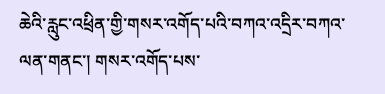ཆེའི་རླུང་འཕྲིན་གྱི་གསར་འགོད་པའི་བཀའ་འདྲིར་བཀའ་ལན་གནང་། གསར་འགོད་པས་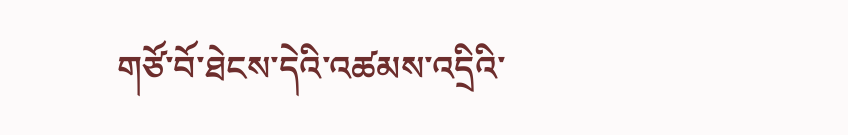གཙོ་བོ་ཐེངས་དེའི་འཚམས་འདྲིའི་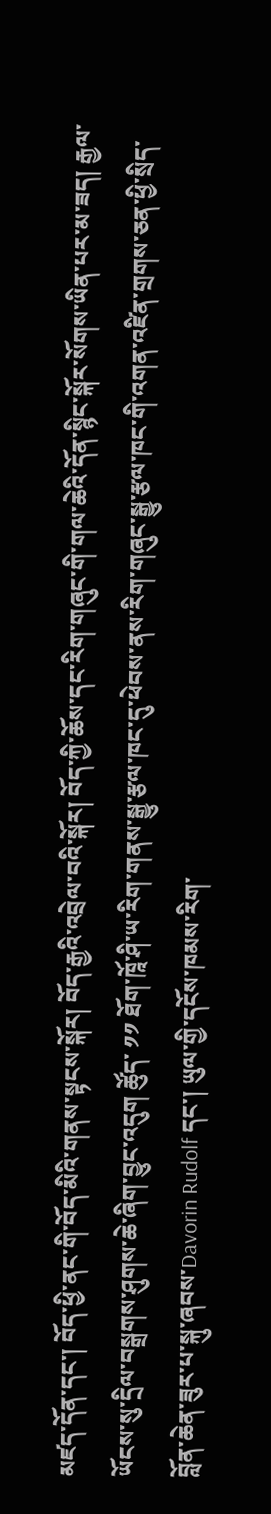མཛད་དོན་དང་། བོད་ཕྱི་ནང་གི་བོད་མིའི་གནས་སྟངས་སྐོར། བོད་རྒྱའི་འབྲེལ་བའི་སྐོར། བོད་ཀྱི་ཆོས་དང་རིག་གཞུང་གི་གལ་ཆེའི་དོན་སྙིང་སྐོར་སོགས་ཡིན་པར་མ་ཟད། རྒྱལ་ཡོངས་སུ་དྲིལ་བསྒྲགས་ཤུགས་ཆེ་ཞིག་བྱུང་འདུག ཚོུད་ ༡༡ ཐོག་ཁཱོ་ཤི་ཡ་རིག་གནས་སྒྱུ་རྩལ་ཁང་དུ་ཕེབས་ནས་རིག་གཞུང་སྒྱུ་རྩལ་ཁང་གི་འགན་འཛིན་གྲགས་ཅན་ཕྱི་སྲིད་བློན་ཆེན་ཟུར་པ་སྐུ་ཞབས་Davorin Rudolf དང་། ཡུལ་གྱི་དངོས་ཁམས་རིག་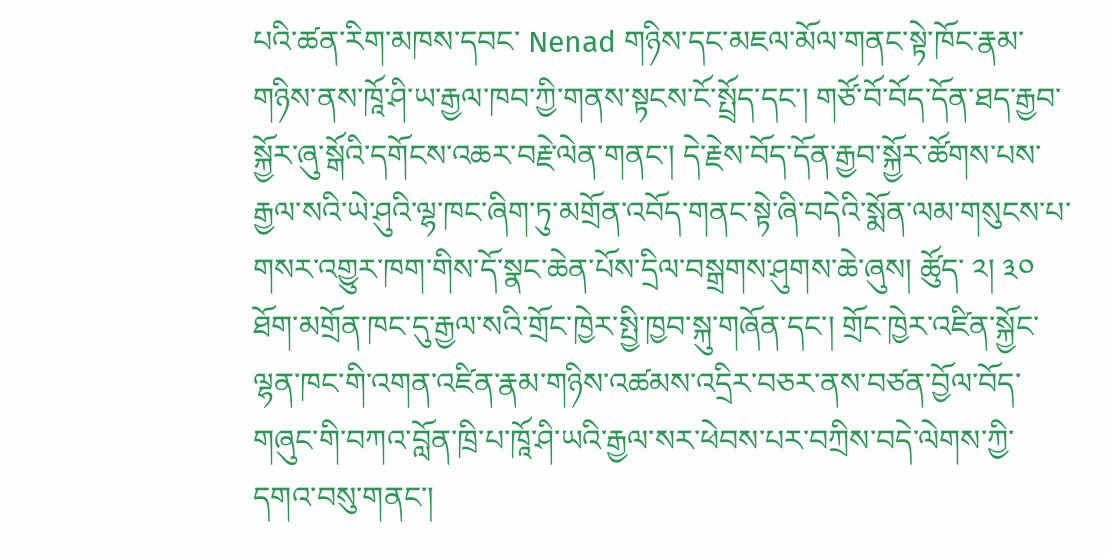པའི་ཚན་རིག་མཁས་དབང་ Nenad གཉིས་དང་མཇལ་མོལ་གནང་སྟེ་ཁོང་རྣམ་གཉིས་ནས་ཁཱོ་ཤི་ཡ་རྒྱལ་ཁབ་ཀྱི་གནས་སྟངས་ངོ་སྤྲོད་དང་། གཙོ་བོ་བོད་དོན་ཐད་རྒྱབ་སྐྱོར་ཞུ་སྒོའི་དགོངས་འཆར་བརྗེ་ལེན་གནང་། དེ་རྗེས་བོད་དོན་རྒྱབ་སྐྱོར་ཚོགས་པས་རྒྱལ་སའི་ཡེ་ཤུའི་ལྷ་ཁང་ཞིག་ཏུ་མགྲོན་འབོད་གནང་སྟེ་ཞི་བདེའི་སྨོན་ལམ་གསུངས་པ་གསར་འགྱུར་ཁག་གིས་དོ་སྣང་ཆེན་པོས་དྲིལ་བསྒྲགས་ཤུགས་ཆེ་ཞུས། ཚོུད་ ༢། ༣༠ ཐོག་མགྲོན་ཁང་དུ་རྒྱལ་སའི་གྲོང་ཁྱེར་སྤྱི་ཁྱབ་སྐུ་གཞོན་དང་། གྲོང་ཁྱེར་འཛིན་སྐྱོང་ལྷན་ཁང་གི་འགན་འཛིན་རྣམ་གཉིས་འཚམས་འདྲིར་བཅར་ནས་བཙན་བྱོལ་བོད་གཞུང་གི་བཀའ་བློན་ཁྲི་པ་ཁཱོ་ཤི་ཡའི་རྒྱལ་སར་ཕེབས་པར་བཀྲིས་བདེ་ལེགས་ཀྱི་དགའ་བསུ་གནང་།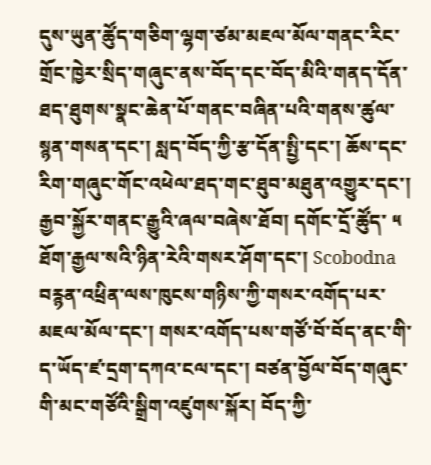དུས་ཡུན་ཚོུད་གཅིག་ལྷག་ཙམ་མཇལ་མོལ་གནང་རིང་གྲོང་ཁྱེར་སྲིད་གཞུང་ནས་བོད་དང་བོད་མིའི་གནད་དོན་ཐད་ཐུགས་སྣང་ཆེན་པོ་གནང་བཞིན་པའི་གནས་ཚུལ་སྙན་གསན་དང་། སླད་བོད་ཀྱི་རྩ་དོན་སྤྱི་དང་། ཆོས་དང་རིག་གཞུང་གོང་འཕེལ་ཐད་གང་ཐུབ་མཐུན་འགྱུར་དང་། རྒྱབ་སྐྱོར་གནང་རྒྱུའི་ཞལ་བཞེས་ཐོབ། དགོང་དྲོ་ཚོུད་ ༥ ཐོག་རྒྱལ་སའི་ཉིན་རེའི་གསར་ཤོག་དང་། Scobodna བརྙན་འཕྲིན་ལས་ཁུངས་གཉིས་ཀྱི་གསར་འགོད་པར་མཇལ་མོལ་དང་། གསར་འགོད་པས་གཙོ་བོ་བོད་ནང་གི་ད་ཡོད་ཛ་དྲག་དཀའ་ངལ་དང་། བཙན་བྱོལ་བོད་གཞུང་གི་མང་གཙོའི་སྒྲིག་འཛུགས་སྐོར། བོད་ཀྱི་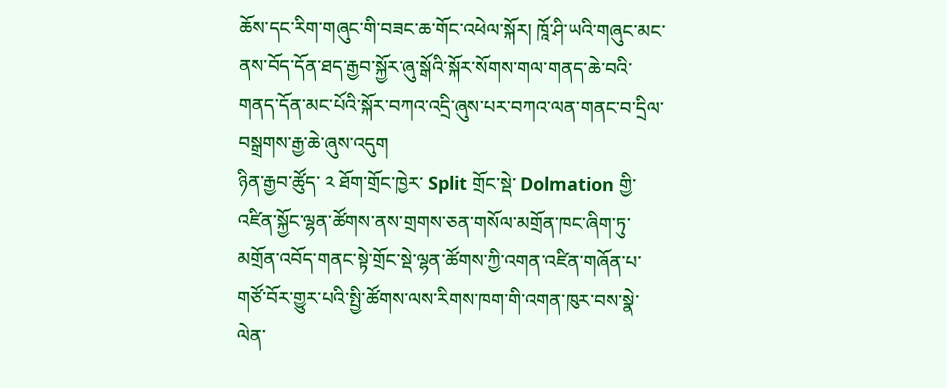ཆོས་དང་རིག་གཞུང་གི་བཟང་ཆ་གོང་འཕེལ་སྐོར། ཁཱོ་ཤི་ཡའི་གཞུང་མང་ནས་བོད་དོན་ཐད་རྒྱབ་སྐྱོར་ཞུ་སྒོའི་སྐོར་སོགས་གལ་གནད་ཆེ་བའི་གནད་དོན་མང་པོའི་སྐོར་བཀའ་འདྲི་ཞུས་པར་བཀའ་ལན་གནང་བ་དྲིལ་བསྒྲགས་རྒྱ་ཆེ་ཞུས་འདུག
ཉིན་རྒྱབ་ཚོུད་ ༢ ཐོག་གྲོང་ཁྱེར་ Split གྲོང་སྡེ་ Dolmation གྱི་འཛིན་སྐྱོང་ལྷན་ཚོགས་ནས་གྲགས་ཅན་གསོལ་མགྲོན་ཁང་ཞིག་ཏུ་མགྲོན་འབོད་གནང་སྟེ་གྲོང་སྡེ་ལྷན་ཚོགས་ཀྱི་འགན་འཛིན་གཞོན་པ་གཙོ་བོར་གྱུར་པའི་སྤྱི་ཚོགས་ལས་རིགས་ཁག་གི་འགན་ཁུར་བས་སྣེ་ལེན་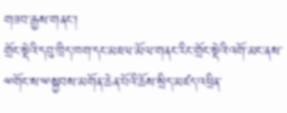གཟབ་རྒྱས་གནང་།
གྲོང་སྡེའི་དབུ་ཁྲིད་ཁག་དང་མཇལ་མོལ་གནང་རིང་གྲོང་སྡེའི་འགོ་མང་ནས་ྋགོང་ས་ྋསྐྱབས་མགོན་ཆེན་པོའི་ཆོས་སྲིད་མཛད་འཕྲིན་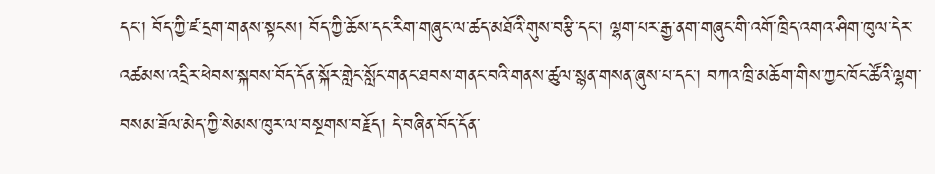དང་། བོད་ཀྱི་ཛ་དྲག་གནས་སྟངས། བོད་ཀྱི་ཆོས་དང་རིག་གཞུང་ལ་ཚད་མཐོའི་གུས་བརྩི་དང་། ལྷག་པར་རྒྱ་ནག་གཞུང་གི་འགོ་ཁྲིད་འགའ་ཤིག་ཁུལ་དེར་འཚམས་འདྲིར་ཕེབས་སྐབས་བོད་དོན་སྐོར་གླེང་སློང་གནང་ཐབས་གནང་བའི་གནས་ཚུལ་སྙན་གསན་ཞུས་པ་དང་། བཀའ་ཁྲི་མཆོག་གིས་ཀྱང་ཁོང་ཚོའི་ལྷག་བསམ་ཟོལ་མེད་ཀྱི་སེམས་ཁུར་ལ་བསྔགས་བརྗོད། དེ་བཞིན་བོད་དོན་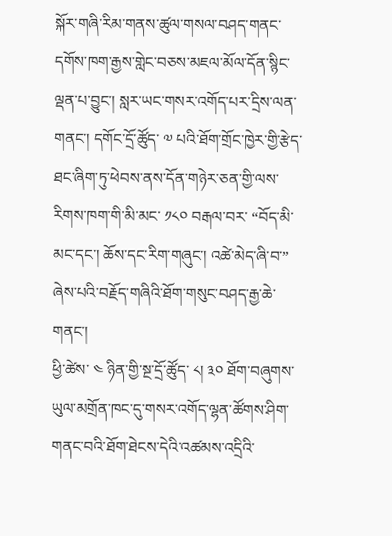སྐོར་གཞི་རིམ་གནས་ཚུལ་གསལ་བཤད་གནང་དགོས་ཁག་རྒྱས་གླེང་བཅས་མཇལ་མོལ་དོན་སྙིང་ལྡན་པ་བྱུང་། སླར་ཡང་གསར་འགོད་པར་དྲིས་ལན་གནང་། དགོང་དྲོ་ཚོུད་ ༧ པའི་ཐོག་གྲོང་ཁྱེར་གྱི་རྩེད་ཐང་ཞིག་ཏུ་ཕེབས་ནས་དོན་གཉེར་ཅན་གྱི་ལས་རིགས་ཁག་གི་མི་མང་ ༡༨༠ བརྒལ་བར་ “བོད་མི་མང་དང་། ཆོས་དང་རིག་གཞུང་། འཚེ་མེད་ཞི་བ་” ཞེས་པའི་བརྗོད་གཞིའི་ཐོག་གསུང་བཤད་རྒྱ་ཆེ་གནང་།
ཕྱི་ཚེས་ ༤ ཉིན་གྱི་སྔ་དྲོ་ཚོུད་ ༨། ༣༠ ཐོག་བཞུགས་ཡུལ་མགྲོན་ཁང་དུ་གསར་འགོད་ལྷན་ཚོགས་ཤིག་གནང་བའི་ཐོག་ཐེངས་དེའི་འཚམས་འདྲིའི་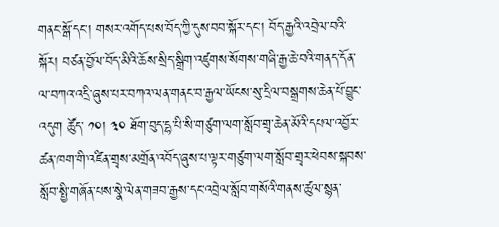གནང་སྒོ་དང་། གསར་འགོད་པས་བོད་ཀྱི་དུས་བབ་སྐོར་དང་། བོད་རྒྱའི་འབྲེལ་བའི་སྐོར། བཙན་བྱོལ་བོད་མིའི་ཆོས་སྲིད་སྒྲིག་འཛུགས་སོགས་གཞི་རྒྱ་ཆེ་བའི་གནད་དོན་ལ་བཀའ་འདྲི་ཞུས་པར་བཀའ་ལན་གནང་བ་རྒྱལ་ཡོངས་སུ་དྲིལ་བསྒྲགས་ཆེན་པོ་བྱུང་འདུག ཚོུད་ ༡༠། ༣༠ ཐོག་བུད་དྷ་པི་སི་གཙུག་ལག་སློབ་གྲྭ་ཆེན་མོའི་དཔལ་འབྱོར་ཚན་ཁག་གི་འཛིན་གྲྭས་མགྲོན་འབོད་ཞུས་པ་ལྟར་གཙུག་ལག་སློབ་གྲྭར་ཕེབས་སྐབས་སློབ་སྤྱི་གཞོན་པས་སྣེ་ལེན་གཟབ་རྒྱས་དང་འབྲེལ་སློབ་གསོའི་གནས་ཚུལ་སྙན་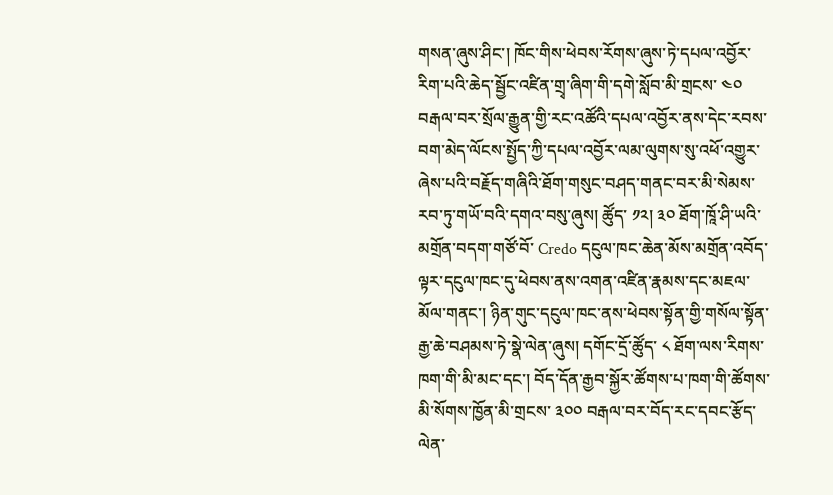གསན་ཞུས་ཤིང་། ཁོང་གིས་ཕེབས་རོགས་ཞུས་ཏེ་དཔལ་འབྱོར་རིག་པའི་ཆེད་སྦྱོང་འཛིན་གྲྭ་ཞིག་གི་དགེ་སློབ་མི་གྲངས་ ༤༠ བརྒལ་བར་སྲོལ་རྒྱུན་གྱི་རང་འཚོའི་དཔལ་འབྱོར་ནས་དེང་རབས་བག་མེད་ལོངས་སྤྱོད་ཀྱི་དཔལ་འབྱོར་ལམ་ལུགས་སུ་འཕོ་འགྱུར་ཞེས་པའི་བརྗོད་གཞིའི་ཐོག་གསུང་བཤད་གནང་བར་མི་སེམས་རབ་ཏུ་གཡོ་བའི་དགའ་བསུ་ཞུས། ཚོུད་ ༡༢། ༣༠ ཐོག་ཁཱོ་ཤི་ཡའི་མགྲོན་བདག་གཙོ་བོ་ Credo དངུལ་ཁང་ཆེན་མོས་མགྲོན་འབོད་ལྟར་དངུལ་ཁང་དུ་ཕེབས་ནས་འགན་འཛིན་རྣམས་དང་མཇལ་མོལ་གནང་། ཉིན་གུང་དངུལ་ཁང་ནས་ཕེབས་སྟོན་གྱི་གསོལ་སྟོན་རྒྱ་ཆེ་བཤམས་ཏེ་སྣེ་ལེན་ཞུས། དགོང་དྲོ་ཚོུད་ ༨ ཐོག་ལས་རིགས་ཁག་གི་མི་མང་དང་། བོད་དོན་རྒྱབ་སྐྱོར་ཚོགས་པ་ཁག་གི་ཚོགས་མི་སོགས་ཁྱོན་མི་གྲངས་ ༣༠༠ བརྒལ་བར་བོད་རང་དབང་རྩོད་ལེན་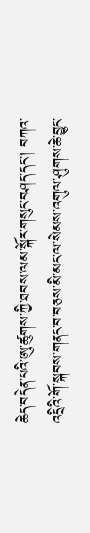ཆེད་བདེན་པའི་ཨུ་ཚུགས་ཀྱི་ཐབས་ལམ་སྐོར་གསུང་བཤད་དང་། བཀའ་འདྲིའི་གོ་སྐབས་གནང་བ་བཅས་མི་མང་ལ་སེམས་འགུལ་ཤུགས་ཆེ་བྱུང་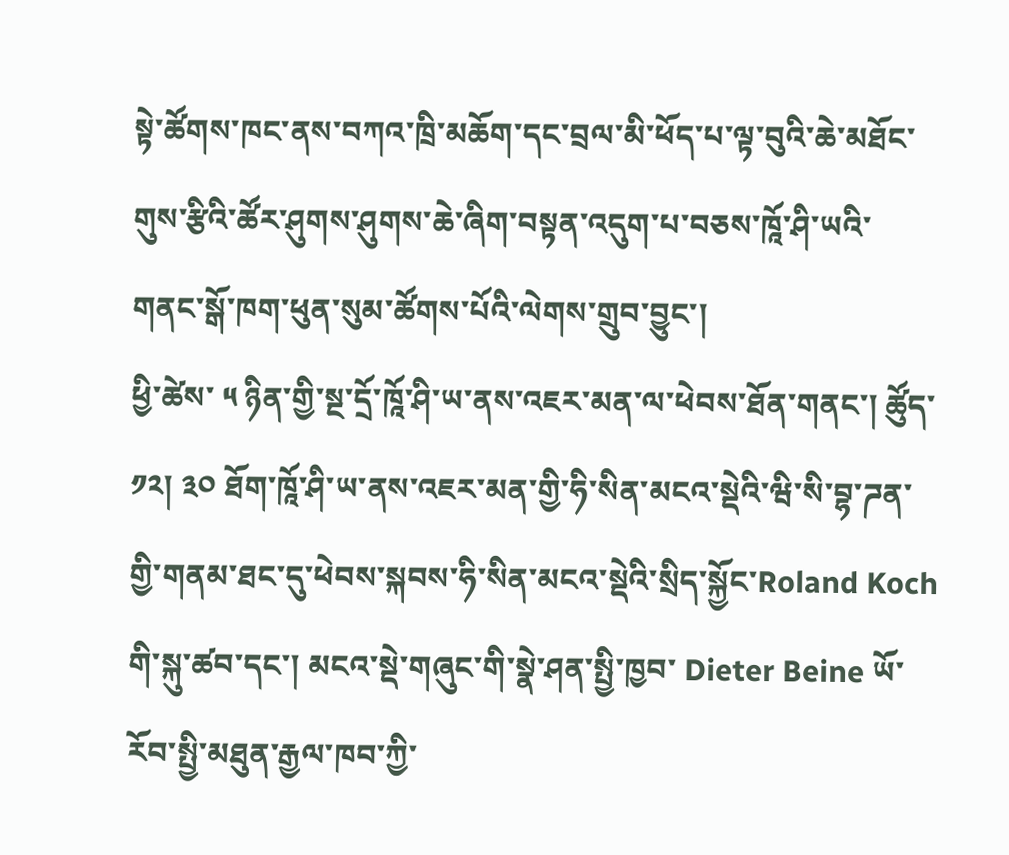སྟེ་ཚོགས་ཁང་ནས་བཀའ་ཁྲི་མཆོག་དང་བྲལ་མི་ཕོད་པ་ལྟ་བུའི་ཆེ་མཐོང་གུས་རྩིའི་ཚོར་ཤུགས་ཤུགས་ཆེ་ཞིག་བསྟན་འདུག་པ་བཅས་ཁཱོ་ཤི་ཡའི་གནང་སྒོ་ཁག་ཕུན་སུམ་ཚོགས་པོའི་ལེགས་གྲུབ་བྱུང་།
ཕྱི་ཚེས་ ༥ ཉིན་གྱི་སྔ་དྲོ་ཁཱོ་ཤི་ཡ་ནས་འཇར་མན་ལ་ཕེབས་ཐོན་གནང་། ཚོུད་ ༡༢། ༣༠ ཐོག་ཁཱོ་ཤི་ཡ་ནས་འཇར་མན་གྱི་ཧི་སིན་མངའ་སྡེའི་ཝི་སི་བྷ་ཌན་གྱི་གནམ་ཐང་དུ་ཕེབས་སྐབས་ཧི་སིན་མངའ་སྡེའི་སྲིད་སྐྱོང་Roland Koch གི་སྐུ་ཚབ་དང་། མངའ་སྡེ་གཞུང་གི་སྣེ་ཤན་སྤྱི་ཁྱབ་ Dieter Beine ཡོ་རོབ་སྤྱི་མཐུན་རྒྱལ་ཁབ་ཀྱི་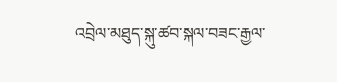འབྲེལ་མཐུད་སྐུ་ཚབ་སྐལ་བཟང་རྒྱལ་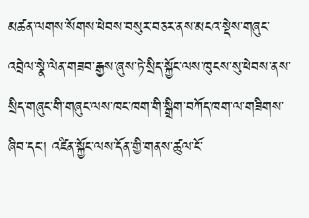མཚན་ལགས་སོགས་ཕེབས་བསུར་བཅར་ནས་མངའ་སྡེས་གཞུང་འབྲེལ་སྣེ་ལེན་གཟབ་རྒྱས་ཞུས་ཏེ་སྲིད་སྐྱོང་ལས་ཁུངས་སུ་ཕེབས་ནས་སྲིད་གཞུང་གི་གཞུང་ལས་ཁང་ཁག་གི་སྒྲིག་བཀོད་ཁག་ལ་གཟིགས་ཞིབ་དང་། འཛིན་སྐྱོང་ལས་དོན་གྱི་གནས་ཚུལ་ངོ་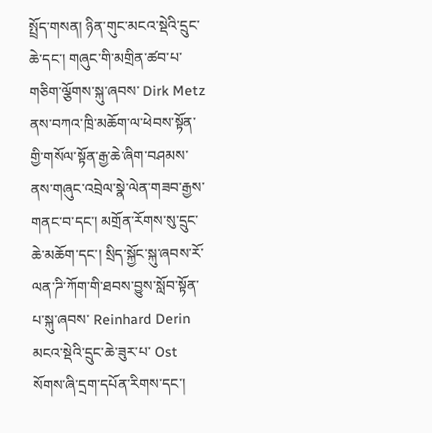སྤྲོད་གསན། ཉིན་གུང་མངའ་སྡེའི་དྲུང་ཆེ་དང་། གཞུང་གི་མགྲིན་ཚབ་པ་གཅིག་ལྕོགས་སྐུ་ཞབས་ Dirk Metz ནས་བཀའ་ཁྲི་མཆོག་ལ་ཕེབས་སྟོན་གྱི་གསོལ་སྟོན་རྒྱ་ཆེ་ཞིག་བཤམས་ནས་གཞུང་འབྲེལ་སྣེ་ལེན་གཟབ་རྒྱས་གནང་བ་དང་། མགྲོན་རོགས་སུ་དྲུང་ཆེ་མཆོག་དང་། སྲིད་སྐྱོང་སྐུ་ཞབས་རོ་ལན་ཌི་ཀོག་གི་ཐབས་བྱུས་སློབ་སྟོན་པ་སྐུ་ཞབས་ Reinhard Derin མངའ་སྡེའི་དྲུང་ཆེ་ཟུར་པ་ Ost སོགས་ཞི་དྲག་དཔོན་རིགས་དང་།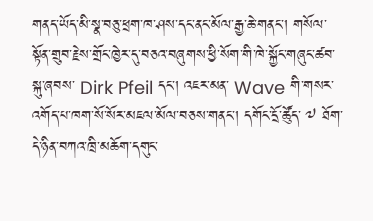གནད་ཡོད་མི་སྣ་བཅུ་ཕྲག་ཁ་ཤས་དང་ནང་མོལ་རྒྱ་ཆེ་གནང་། གསོལ་སྟོན་གྲུབ་རྗེས་གྲོང་ཁྱེར་དུ་བཅའ་བཞུགས་ཕྱི་སོག་གི་ཁེ་སྐྱོང་གཞུང་ཚབ་སྐུ་ཞབས་ Dirk Pfeil དང་། འཇར་མན་ Wave གི་གསར་འགོད་པ་ཁག་སོ་སོར་མཇལ་མོལ་བཅས་གནང་། དགོང་དྲོ་ཚོུད་ ༧ ཐོག་དེ་ཉིན་བཀའ་ཁྲི་མཆོག་དགུང་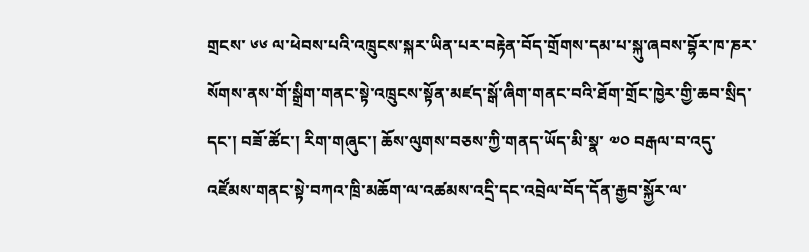གྲངས་ ༦༦ ལ་ཕེབས་པའི་འཁྲུངས་སྐར་ཡིན་པར་བརྟེན་བོད་གྲོགས་དམ་པ་སྐུ་ཞབས་བྷོར་ཁ་ཎར་སོགས་ནས་གོ་སྒྲིག་གནང་སྟེ་འཁྲུངས་སྟོན་མཛད་སྒོ་ཞིག་གནང་བའི་ཐོག་གྲོང་ཁྱེར་གྱི་ཆབ་སྲིད་དང་། བཟོ་ཚོང་། རིག་གཞུང་། ཆོས་ལུགས་བཅས་ཀྱི་གནད་ཡོད་མི་སྣ་ ༧༠ བརྒལ་བ་འདུ་འཛོམས་གནང་སྟེ་བཀའ་ཁྲི་མཆོག་ལ་འཚམས་འདྲི་དང་འབྲེལ་བོད་དོན་རྒྱབ་སྐྱོར་ལ་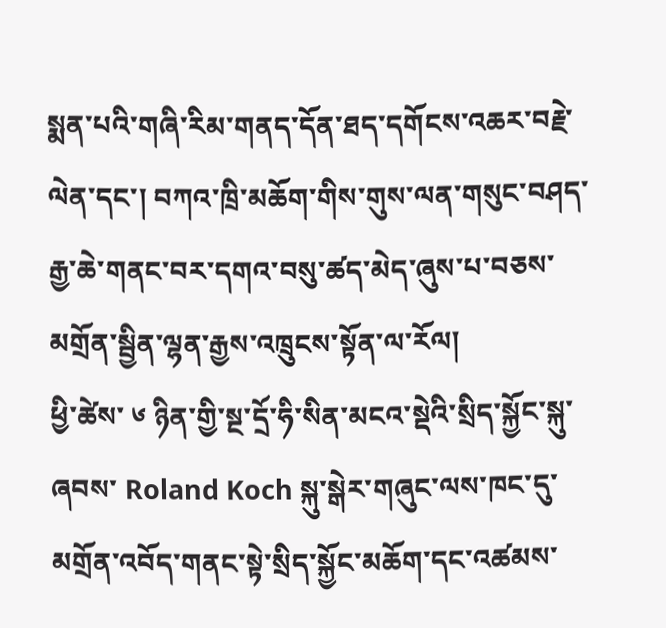སྨན་པའི་གཞི་རིམ་གནད་དོན་ཐད་དགོངས་འཆར་བརྗེ་ལེན་དང་། བཀའ་ཁྲི་མཆོག་གིས་གུས་ལན་གསུང་བཤད་རྒྱ་ཆེ་གནང་བར་དགའ་བསུ་ཚད་མེད་ཞུས་པ་བཅས་མགྲོན་སྦྱིན་ལྷན་རྒྱས་འཁྲུངས་སྟོན་ལ་རོལ།
ཕྱི་ཚེས་ ༦ ཉིན་གྱི་སྔ་དྲོ་ཧི་སིན་མངའ་སྡེའི་སྲིད་སྐྱོང་སྐུ་ཞབས་ Roland Koch སྐུ་སྒེར་གཞུང་ལས་ཁང་དུ་མགྲོན་འབོད་གནང་སྟེ་སྲིད་སྐྱོང་མཆོག་དང་འཚམས་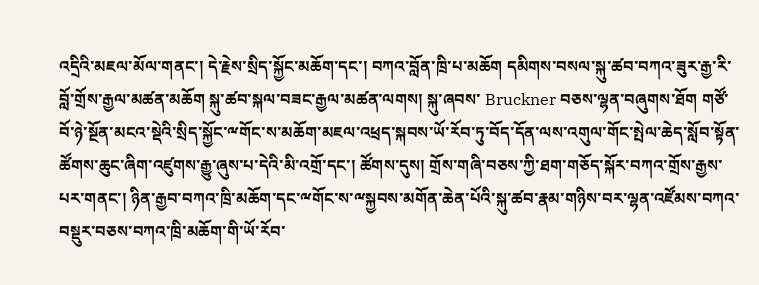འདྲིའི་མཇལ་མོལ་གནང་། དེ་རྗེས་སྲིད་སྐྱོང་མཆོག་དང་། བཀའ་བློན་ཁྲི་པ་མཆོག དམིགས་བསལ་སྐུ་ཚབ་བཀའ་ཟུར་རྒྱ་རི་བློ་གྲོས་རྒྱལ་མཚན་མཆོག སྐུ་ཚབ་སྐལ་བཟང་རྒྱལ་མཚན་ལགས། སྐུ་ཞབས་ Bruckner བཅས་ལྷན་བཞུགས་ཐོག གཙོ་བོ་ཉེ་སྔོན་མངའ་སྡེའི་སྲིད་སྐྱོང་ྋགོང་ས་མཆོག་མཇལ་འཕྲད་སྐབས་ཡོ་རོབ་ཏུ་བོད་དོན་ལས་འགུལ་གོང་སྤེལ་ཆེད་སློབ་སྟོན་ཚོགས་ཆུང་ཞིག་འཛུགས་རྒྱུ་ཞུས་པ་དེའི་མི་འགྲོ་དང་། ཚོགས་དུས། གྲོས་གཞི་བཅས་ཀྱི་ཐག་གཅོད་སྐོར་བཀའ་གྲོས་རྒྱས་པར་གནང་། ཉིན་རྒྱབ་བཀའ་ཁྲི་མཆོག་དང་ྋགོང་ས་ྋསྐྱབས་མགོན་ཆེན་པོའི་སྐུ་ཚབ་རྣམ་གཉིས་བར་ལྷན་འཛོམས་བཀའ་བསྡུར་བཅས་བཀའ་ཁྲི་མཆོག་གི་ཡོ་རོབ་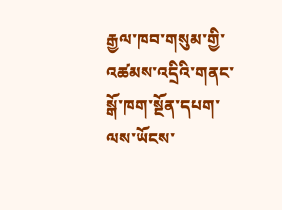རྒྱལ་ཁབ་གསུམ་གྱི་འཚམས་འདྲིའི་གནང་སྒོ་ཁག་སྔོན་དཔག་ལས་ཡོངས་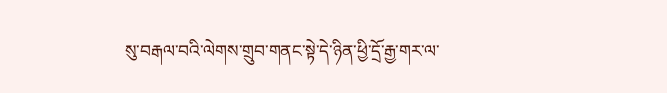སུ་བརྒལ་བའི་ལེགས་གྲུབ་གནང་སྟེ་དེ་ཉིན་ཕྱི་དྲོ་རྒྱ་གར་ལ་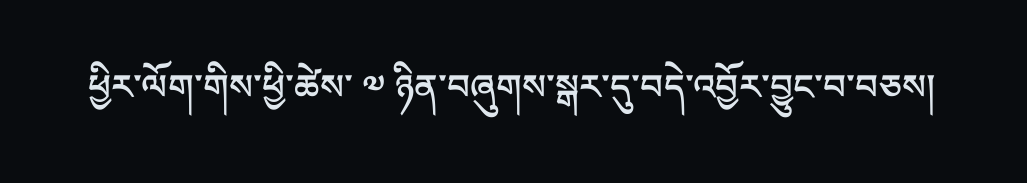ཕྱིར་ལོག་གིས་ཕྱི་ཚེས་ ༧ ཉིན་བཞུགས་སྒར་དུ་བདེ་འབྱོར་བྱུང་བ་བཅས།